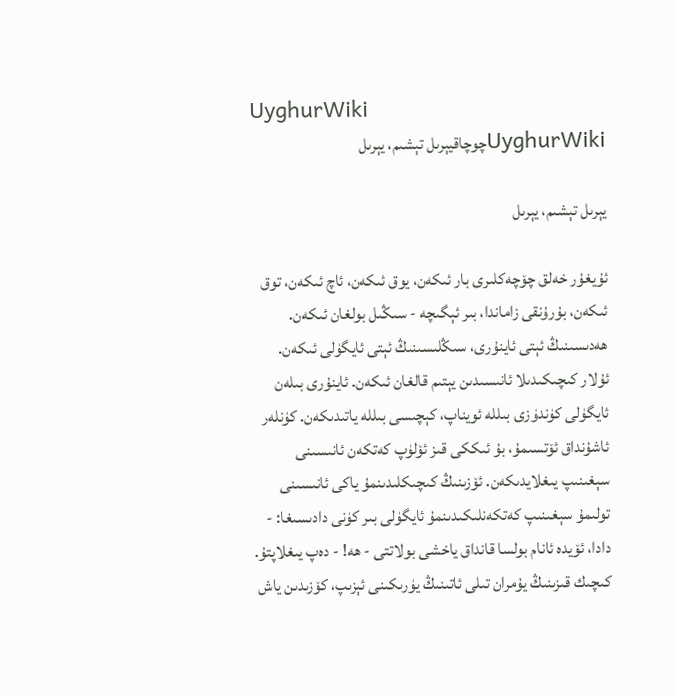UyghurWiki
UyghurWikiچوچاقيېرىل تېشىم، يېرىل

يېرىل تېشىم، يېرىل

ئۇيغۇر خەلق چۆچەكلىرى بار ئىكەن، يوق ئىكەن، ئاچ ئىكەن، توق ئىكەن، بۇرۇنقى زاماندا، بىر ئېگىچە - سىڭىل بولغان ئىكەن. ھەدىسىنىڭ ئېتى ئاينۇرى، سىڭلىسىنىڭ ئېتى ئايگۈلى ئىكەن. ئۇلار كىچىكىدىلا ئانىسىدىن يېتىم قالغان ئىكەن. ئاينۇرى بىلەن ئايگۈلى كۈندۈزى بىللە ئويناپ، كېچىسى بىللە ياتىدىكەن. كۈنلەر ئاشۇنداق ئۆتسىمۇ، بۇ ئىككى قىز ئۆلۈپ كەتكەن ئانىسىنى سېغىنىپ يىغلايدىكەن. ئۆزىنىڭ كىچىكلىدىنمۇ ياكى ئانىسىنى تولىمۇ سېغىنىپ كەتكەنلىكىدىنمۇ ئايگۈلى بىر كۈنى دادىسىغا: - دادا، ئۆيدە ئانام بولسا قانداق ياخشى بولاتتى - ھە! - دەپ يىغلاپتۇ. كىچىك قىزىنىڭ يۇمران تىلى ئاتىنىڭ يۈرىكىنى ئېزىپ، كۆزىدىن ياش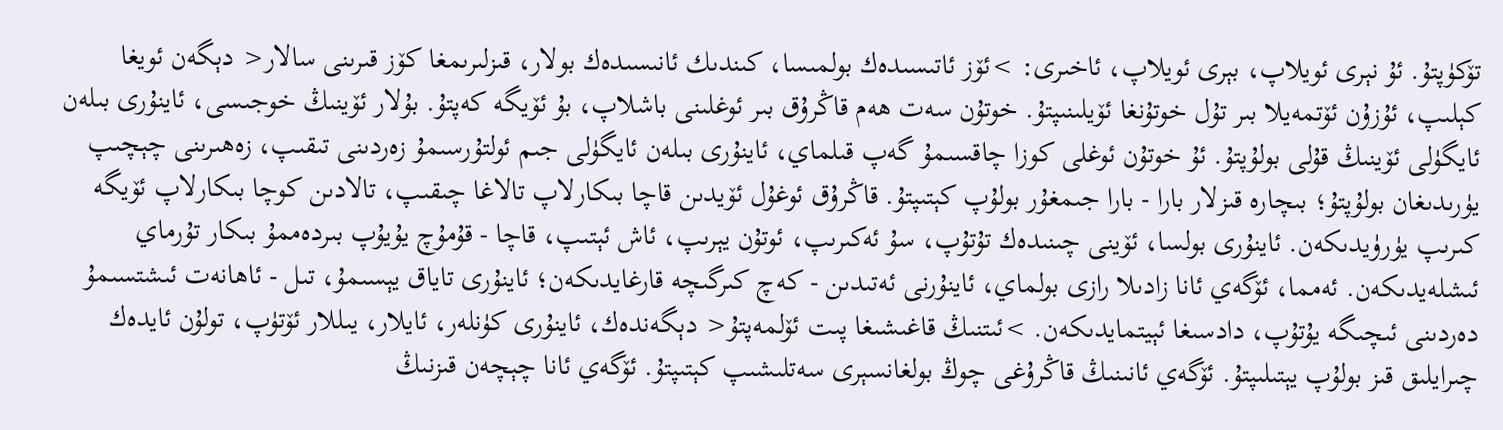تۆكۈپتۇ. ئۇ نېرى ئويلاپ، بېرى ئويلاپ، ئاخىرى: >ئۆز ئاتىسىدەك بولمىسا، كىندىك ئانىسىدەك بولار، قىزلىرىمغا كۆز قىرىنى سالار< دېگەن ئويغا كېلىپ، ئۇزۇن ئۆتمەيلا بىر تۇل خوتۇنغا ئۆيلىنىپتۇ. خوتۇن سەت ھەم قاڭرۇق بىر ئوغلىنى باشلاپ، بۇ ئۆيگە كەپتۇ. بۇلار ئۆينىڭ خوجىسى، ئاينۇرى بىلەن ئايگۈلى ئۆينىڭ قۇلى بولۇپتۇ. ئۇ خوتۇن ئوغلى كوزا چاقسىمۇ گەپ قىلماي، ئاينۇرى بىلەن ئايگۈلى جىم ئولتۇرسىمۇ زەردىنى تىقىپ، زەھىرىنى چېچىپ يۈرىدىغان بولۇپتۇ؛ بىچارە قىزلار بارا - بارا جىمغۇر بولۇپ كېتىپتۇ. قاڭرۇق ئوغۇل ئۆيدىن قاچا بىكارلاپ تالاغا چىقىپ، تالادىن كوچا بىكارلاپ ئۆيگە كىرىپ يۈرۈيدىكەن. ئاينۇرى بولسا، ئۆينى چىنىدەك تۇتۇپ، سۇ ئەكىرىپ، ئوتۇن يېرىپ، ئاش ئېتىپ، قاچا - قۇمۇچ يۇيۇپ بىردەممۇ بىكار تۇرماي ئىشلەيدىكەن. ئەمما، ئۆگەي ئانا زادىلا رازى بولماي، ئاينۇرنى ئەتىدىن - كەچ كىرگىچە قارغايدىكەن؛ ئاينۇرى تاياق يېسىمۇ، تىل - ئاھانەت ئىشتسىمۇ دەردىنى ئىچىگە يۇتۇپ، دادسىغا ئېيتمايدىكەن. >ئىتنىڭ قاغىشىغا پىت ئۆلمەپتۇ< دېگەندەك، ئاينۇرى كۈنلەر، ئايلار، يىللار ئۆتۈپ، تولۇن ئايدەك چىرايلىق قىز بولۇپ يېتىلىپتۇ. ئۆگەي ئانىنىڭ قاڭرۇغى چوڭ بولغانسېرى سەتلىشىپ كېتىپتۇ. ئۆگەي ئانا چېچەن قىزنىڭ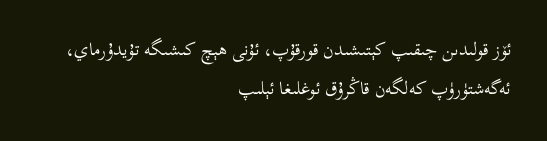ئۆز قولىدىن چىقىپ كېتىشىدن قورقۇپ، ئۇنى ھېچ كىشىگە تۇيدۇرماي، ئەگەشتۈرۈپ كەلگەن قاڭرۇق ئوغلىغا ئېلىپ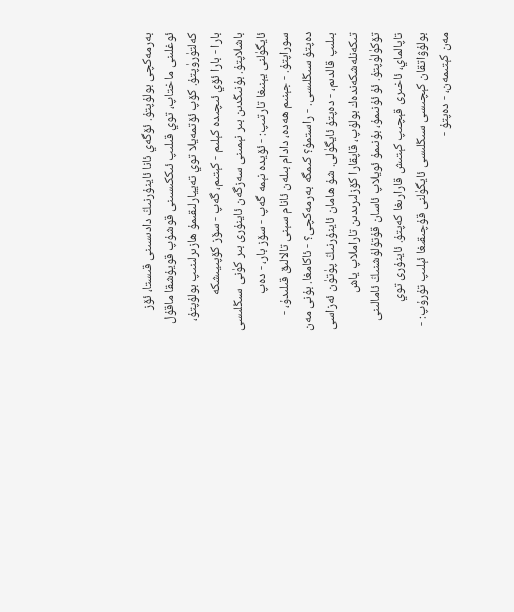بەرمەكچى بولۇپتۇ. ئۆگەي ئانا ئاينۇرنىڭ دادىسىنى قىستا، ئۆز ئوغلىنى ماختاپ، توي قىلىپ ئىككىسىنى قوشۇپ قويۇشقا ماقۇل كەلتۈرۈپتۇ. كۆپ ئۆتمەيلا توي تەييارلىقىمۇ ھازىرلىنىپ بولۇپتۇ، بارا - بارا ئۆي ئىچىدە كېلىم - كېتىم، گەپ - سۆز كۆپىيىشكە باشلاپتۇ. بۇنىڭدىن بىر نېمىنى سەزگەن ئاينۇرى بىر كۈنى سىڭلىسى ئايگۈلنى يېنىغا تارتىپ: - ئۆيدە نېمە گەپ - سۆز بار، - دەپ سوراپتۇ. - جېنىم ھەدە، دادام بىلەن ئانام سېنى تالالىق قىلىدۇ، - دەپتۇ سىڭلىسى. - راستمۇ؟ كىمگە بەرمەكچى؟ - ئاكامغا. بۇنى مەن بىلىپ قالدىم، - دەپتۇ ئايگۈلى. شۇ ھامان ئاينۇرنىڭ پۈتۈن ئەزاسى تىكەنلەشكەندەك بولۇپ، قاپقارا كۆزلىرىدىن تاراملاپ ياش تۆكۈلۈپتۇ. ئۇ ئۇنىمۇ، بۇنىمۇ ئويلاپ ئاسان قۇتۇلۇشنىڭ ئامالىنى تاپالماي، ئاخىرى قېچىپ كېتىش قارارىغا كەپتۇ. ئاينۇرى توي بولۇۋاتقان كېچىسى سىڭلىسى ئايگۈلنى قۇچىقىغا ئېلىپ تۇرۇپ: - مەن كېتىمەن، - دەپتۇ -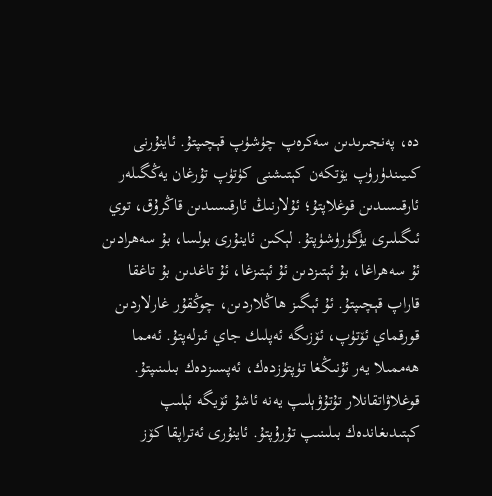دە، پەنجىرىدىن سەكرەپ چۈشۈپ قېچىپتۇ. ئاينۇرنى كىيىندۈرۈپ يۆتكەن كېتىشنى كۈتۈپ تۇرغان يەڭگىلەر ئارقىسىدىن قوغلاپتۇ؛ ئۇلارنىڭ ئارقىسىدىن قاڭرۇق، توي ئىگىلىرى يۈگۈرۈشۈپتۇ. لېكىن ئاينۇرى بولسا، بۇ سەھرادىن ئۇ سەھراغا، بۇ ئېتىزدىن ئۇ ئېتىزغا، ئۇ تاغدىن بۇ تاغقا قاراپ قېچىپتۇ. ئۇ ئېگىز ھاڭلاردىن، چوڭقۇر غارلاردىن قورقماي ئۆتۈپ، ئۆزىگە ئەپلىك جاي ئىزلەپتۇ. ئەمما ھەممىلا يەر ئۇنىڭغا تۈپتۈزدەك، ئەپسىزدەك بىلىنىپتۇ. قوغلاۋاتقانلار تۇتۇۋېلىپ يەنە ئاشۇ ئۆيگە ئېلىپ كېتىدىغاندەك بىلىنىپ تۇرۇپتۇ. ئاينۇرى ئەتراپقا كۆز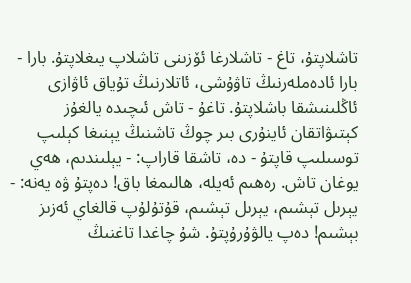تاشلاپتۇ، تاغ - تاشلارغا ئۆزىنى تاشلاپ يىغلاپتۇ. بارا - بارا ئادەملەرنىڭ تاۋۇشى، ئاتلارنىڭ تۇياق ئاۋازى ئاڭلىنىشقا باشلاپتۇ. تاغۇ - تاش ئىچىدە يالغۇز كېتىۋاتقان ئاينۇرى بىر چوڭ تاشنىڭ يېنىغا كېلىپ توسىلىپ قاپتۇ - دە، تاشقا قاراپ: - يېلىندىم، ھەي يوغان تاش. رەھىم ئەيلە، ھالىمغا باق! دەپتۇ ۋە يەنە: - يېرىل تېشىم، يېرىل تېشىم، قۇتۇلۇپ قالغاي ئەزىز بېشىم! دەپ يالۋۇرۇپتۇ. شۇ چاغدا تاغنىڭ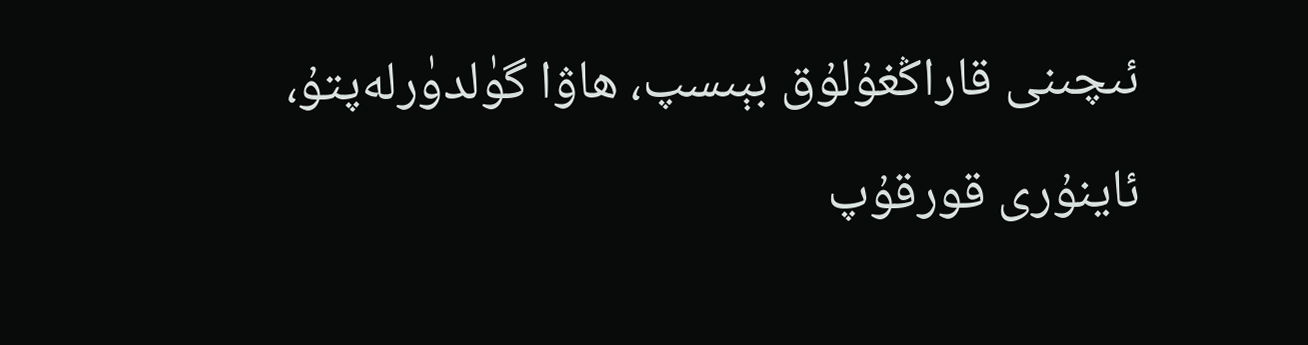ئىچىنى قاراڭغۇلۇق بېىسپ، ھاۋا گۈلدۈرلەپتۇ، ئاينۇرى قورقۇپ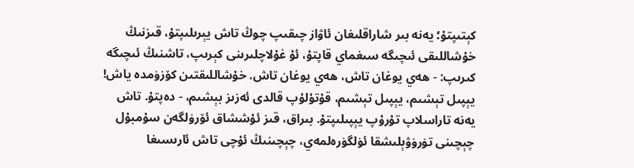كېتىپتۇ؛ يەنە بىر شاراقلىغان ئاۋاز چىقىپ چوڭ تاش يېرىلىپتۇ، قىزنىڭ خۇشاللىقى ئىچىگە سىغماي قاپتۇ، ئۇ غۇلاچلىرىنى كېرىپ، تاشنىڭ ئىچىگە كىرىپ: - ھەي يوغان تاش، ھەي يوغان تاش. خۇشاللىقتىن كۆزۈمدە ياش! يېپىل تېشىم، يېپىل تېشىم، قۇتۇلۇپ قالدى ئەزىز بېشىم، - دەپتۇ. تاش يەنە تاراسلاپ تۇرۇپ يېپىلىپتۇ. بىراق، قىز ئۇششاق ئۆرۈلگەن سۇمبۇل چېچىنى تۈرۈۋېلىشقا ئۈلگۈرەلمەي، چېچىنىڭ ئۇچى تاش ئارىسىغا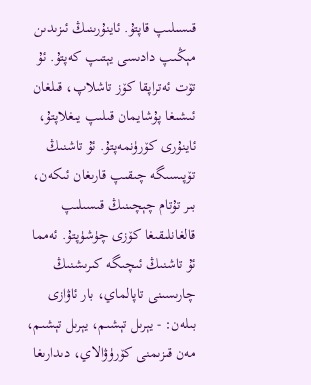قىسىلىپ قاپتۇ. ئاينۇرىنىڭ ئىزىدىن مېڭىپ دادىسى يېتىپ كەپتۇ. ئۇ تۆت ئەتراپقا كۆز تاشلاپ، قىلغان ئىشىغا پۇشايمان قىلىپ يىغلاپتۇ، ئاينۇرى كۆرۈنمەپتۇ. ئۇ تاشنىڭ تۆپىسىگە چىقىپ قارىغان ئىكەن، بىر تۇتام چېچىنىڭ قىسىلىپ قالغانلىقىغا كۆزى چۈشۈپتۇ. ئەمما ئۇ تاشنىڭ ئىچىگە كىرىشنىڭ چارىسىنى تاپالماي، بار ئاۋازى بىلەن: - يېرىل تېشىم، يېرىل تېشىم، مەن قىزىمنى كۆرۈۋالاي، دىدارىغا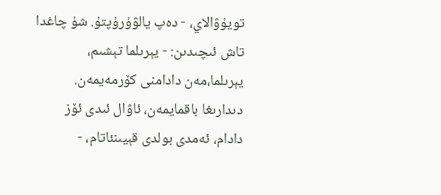تويۇۋالاي، - دەپ يالۋۇرۇپتۇ. شۇ چاغدا تاش ئىچىدىن: - يېرىلما تېشىم، يېرىلما،مەن دادامنى كۆرمەيمەن. دىدارىغا باقمايمەن، ئاۋال ئىدى ئۆز دادام، ئەمدى بولدى قېيىنئاتام، -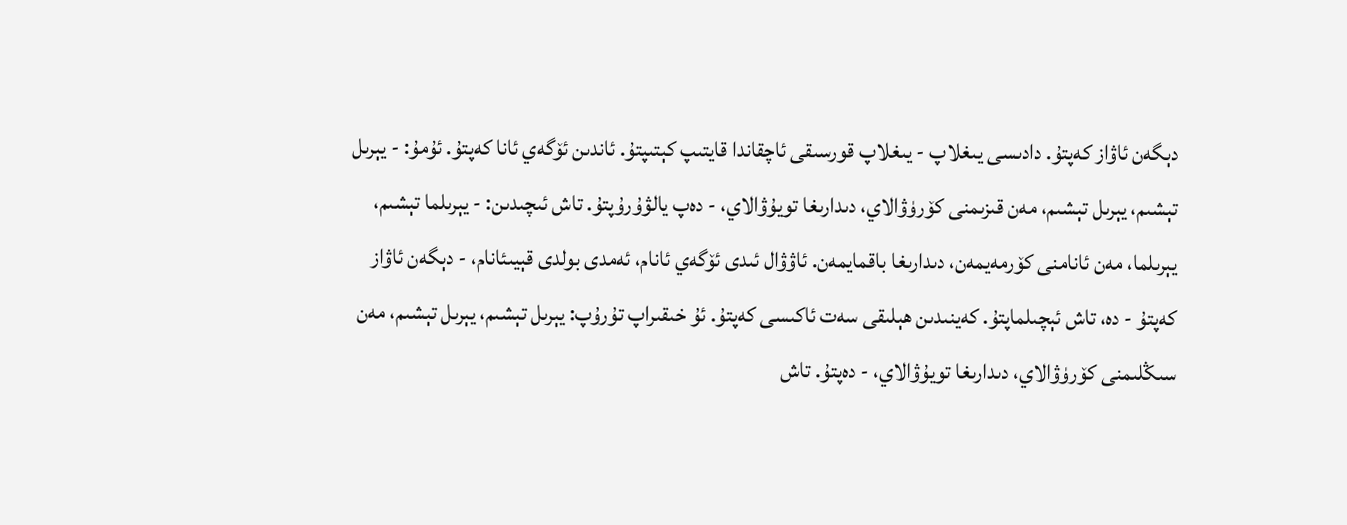دېگەن ئاۋاز كەپتۇ. دادىسى يىغلاپ - يىغلاپ قورسىقى ئاچقاندا قايتىپ كېتىپتۇ. ئاندىن ئۆگەي ئانا كەپتۇ. ئۇمۇ: - يېرىل تېشىم، يېرىل تېشىم، مەن قىزىمنى كۆرۈۋالاي، دىدارىغا تويۇۋالاي، - دەپ يالۋۇرۇپتۇ. تاش ئىچىدىن: - يېرىلما تېشىم، يېرىلما، مەن ئانامنى كۆرمەيمەن، دىدارىغا باقمايمەن. ئاۋۋال ئىدى ئۆگەي ئانام، ئەمدى بولدى قېيىئانام، - دېگەن ئاۋاز كەپتۇ - دە، تاش ئېچىلماپتۇ. كەينىدىن ھېلىقى سەت ئاكىسى كەپتۇ. ئۇ خىقىراپ تۇرۇپ: يېرىل تېشىم، يېرىل تېشىم، مەن سىڭلىمنى كۆرۈۋالاي، دىدارىغا تويۇۋالاي، - دەپتۇ. تاش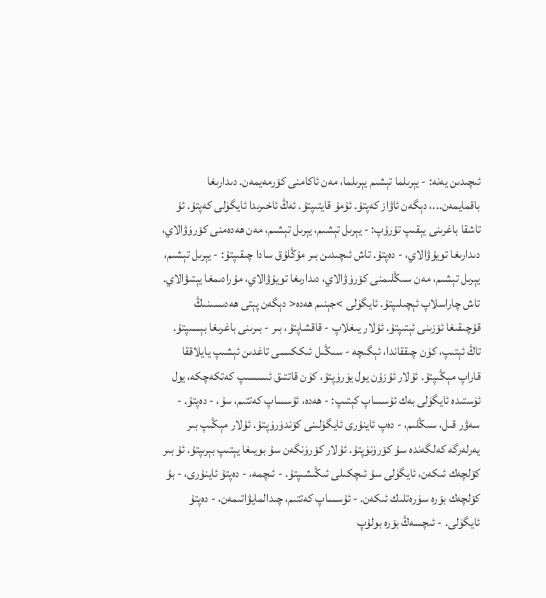ئىچىدىن يەنە: - يېرىلما تېشىم يېرىلما، مەن ئاكامنى كۆرمەيمەن. دىدارىغا باقمايمەن...، دېگەن ئاۋاز كەپتۇ. ئۇمۇ قايتىپتۇ. ئەڭ ئاخىرىدا ئايگۈلى كەپتۇ. ئۇ تاشقا باغرىنى يېقىپ تۇرۇپ: - يېرىل تېشىم، يېرىل تېشىم، مەن ھەدەمنى كۆرۈۋالاي، دىدارىغا تويۇۋالاي، - دەپتۇ. تاش ئىچىدىن بىر مۇڭلۇق سادا چىقىپتۇ: - يېرىل تېشىم، يېرىل تېشىم، مەن سىڭلىمنى كۆرۈۋالاي، دىدارىغا تويۇۋالاي، مۇرادىمغا يېتىۋالاي. تاش چاراسلاپ ئېچىلىپتۇ. ئايگۈلى >جېنىم ھەدە< دېگەن پېتى ھەدىسىنىڭ قۇچىقىغا ئۆزىنى ئېتىپتۇ. ئۇلار يىغلاپ - قاقشاپتۇ، بىر - بىرىنى باغرىغا بېسىپتۇ. تاڭ ئېتىپ، كۈن چىققاندا، ئېگىچە - سىڭىل ئىككىسى تاغدىن ئېشىپ يايلاققا قاراپ مېڭىپتۇ. ئۇلار ئۇزۇن يول يۈرۈپتۇ، كۈن قاتتىق ئىسسىپ كەتكەچكە، يول ئۈستىدە ئايگۈلى بەك ئۇسساپ كېتىپ: - ھەدە، ئۇسساپ كەتتىم، سۇ، - دەپتۇ. - سەۋر قىل، سىڭلىم، - دەپ ئاينۇرى ئايگۈلىنى كۆندۈرۈپتۇ. ئۇلار مېڭىپ بىر يەرلەرگە كەلگەندە سۇ كۆرۈنۈپتۇ. ئۇلار كۆرۈنگەن سۇ بويىغا يېتىپ بېرىپتۇ. ئۇ بىر كۆلچەك ئىكەن، ئايگۈلى سۇ ئىچكىلى ئىڭىشىپتۇ. - ئىچمە، - دەپتۇ ئاينۇرى، - بۇ كۆلچەك بۆرە سۈرەتلىك ئىكەن. - ئۇسساپ كەتتىم، چىدالمايۋاتىمەن، - دەپتۇ ئايگۈلى. - ئىچسەڭ بۆرە بولۇپ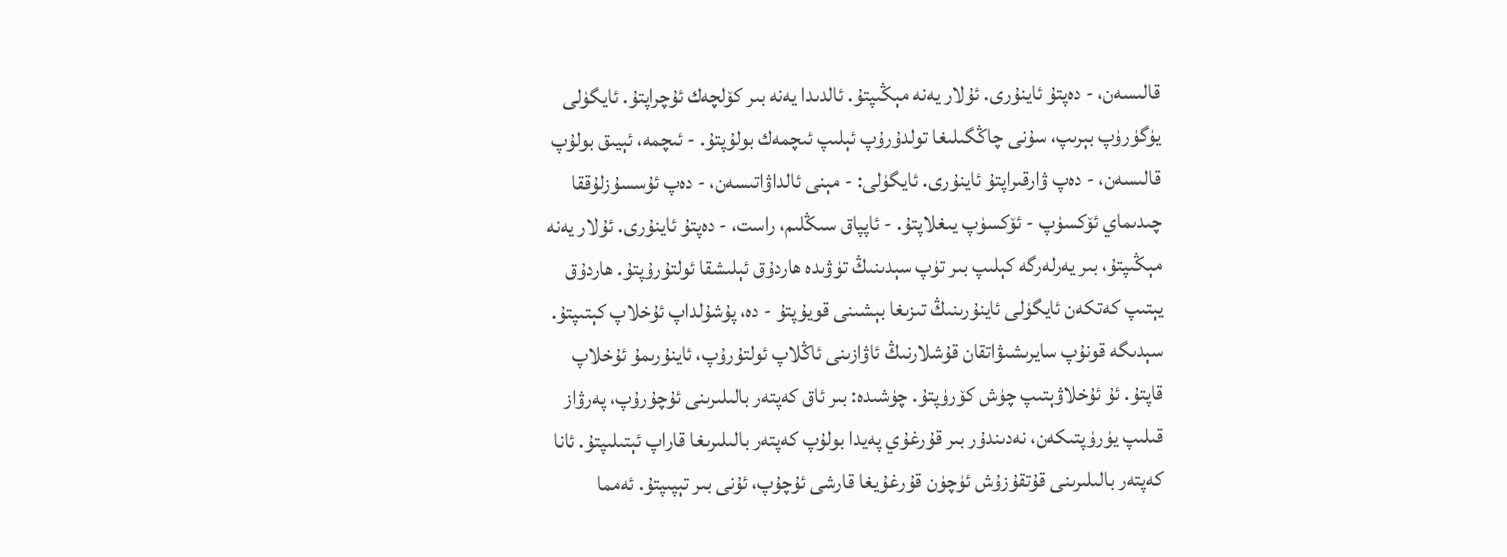قالىسەن، - دەپتۇ ئاينۇرى. ئۇلار يەنە مېڭىپتۇ. ئالدىدا يەنە بىر كۆلچەك ئۇچراپتۇ. ئايگۈلى يۈگۈرۈپ بېرىپ، سۇنى چاڭگىلىغا تولدۇرۇپ ئېلىپ ئىچمەك بولۇپتۇ. - ئىچمە، ئېيىق بولۇپ قالىسەن، - دەپ ۋارقىراپتۇ ئاينۇرى. ئايگۈلى: - مېنى ئالداۋاتىسەن، - دەپ ئۇسسۇزلۇققا چىدىماي ئۆكسۈپ - ئۆكسۈپ يىغلاپتۇ. - ئاپپاق سىڭلىم، راست، - دەپتۇ ئاينۇرى. ئۇلار يەنە مېڭىپتۇ، بىر يەرلەرگە كېلىپ بىر تۈپ سېدىنىڭ تۈۋىدە ھاردۇق ئېلىشقا ئولتۇرۇپتۇ. ھاردۇق يېتىپ كەتكەن ئايگۈلى ئاينۇرىنىڭ تىزىغا بېشىنى قويۇپتۇ - دە، پۇشۇلداپ ئۇخلاپ كېتىپتۇ. سېدىگە قونۇپ سايرىشىۋاتقان قۇشلارنىڭ ئاۋازىنى ئاڭلاپ ئولتۇرۇپ، ئاينۇرىمۇ ئۇخلاپ قاپتۇ. ئۇ ئۇخلاۋېتىپ چۈش كۆرۈپتۇ. چۈشىدە: بىر ئاق كەپتەر بالىلىرىنى ئۇچۇرۇپ، پەرۋاز قىلىپ يۈرۈپتىكەن، نەدىندۇر بىر قۇرغۇي پەيدا بولۇپ كەپتەر بالىلىرىغا قاراپ ئېتىلىپتۇ. ئانا كەپتەر بالىلىرىنى قۇتقۇزۇش ئۈچۈن قۇرغۇيغا قارشى ئۇچۇپ، ئۇنى بىر تېپىپتۇ. ئەمما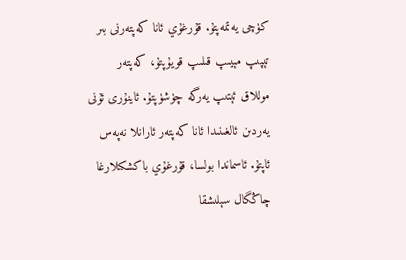كۈچى يەتمەپتۇ. قۇرغۇي ئانا كەپتەرنى بىر تېپىپ مېيىپ قىلىپ قويۇپتۇ، كەپتەر موللاق ئېتىپ يەرگە چۈشۈپتۇ. ئاينۇرى ئۇنى يەردىن ئالغىنىدا ئانا كەپتەر ئارانلا نەپەس ئاپتۇ. ئاسماندا بولسا، قۇرغۇي باكشكىلارغا چاڭگال سېلىشقا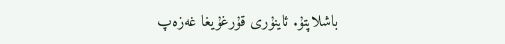باشلاپتۇ. ئاينۇرى قۇرغۇيغا غەزەپ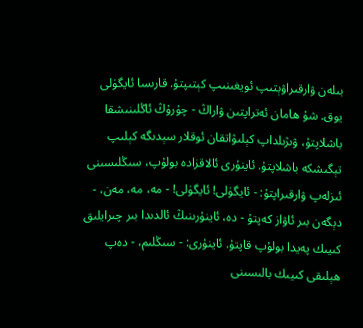بىلەن ۋارقىراۋېتىپ ئويغىنىپ كېتىپتۇ. قارىسا ئايگۈلى يوق. شۇ ھامان ئەتراپتىن ۋاراڭ - چۇرۇڭ ئاڭلىنىشقا باشلاپتۇ، ۋىژىلداپ كېلىۋاتقان ئوقلار سېدىگە كېلىپ تېگىشكە باشلاپتۇ. ئاينۇرى ئالاقزادە بولۇپ، سىڭلىسىنى ئىزلەپ ۋارقىراپتۇ: - ئايگۈلى! ئايگۈلى! - مە، مە، مەن، - دېگەن بىر ئاۋاز كەپتۇ - دە، ئاينۇرىنىڭ ئالدىدا بىر چىرايلىق كىيىك پەيدا بولۇپ قاپتۇ. ئاينۇرى: - سىڭلىم، - دەپ ھېلىقى كىيىك بالىسىنى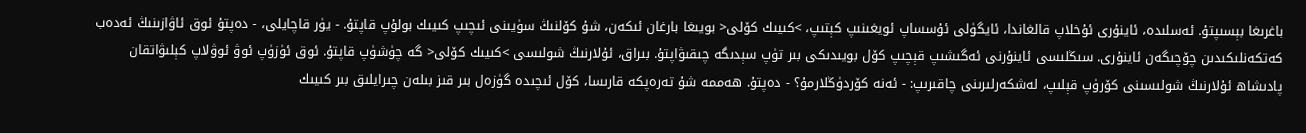باغرىغا بېسىپتۇ. ئەسلىدە، ئاينۇرى ئۇخلاپ قالغاندا، ئايگۈلى ئۇسساپ ئويغىنىپ كېتىپ، >كىيىك كۆلى< بويىغا بارغان ئىكەن، شۇ كۆلنىڭ سۈيىنى ئىچىپ كىيىك بولۇپ قاپتۇ. - يۈر قاچايلى، - دەپتۇ ئوق ئاۋازىنىڭ ئەدەب كەتكەنلىكىدىن چۆچىگەن ئاينۇرى. سىڭلىسى ئاينۇرنى ئەگىشىپ قېچىپ كۆل بويىدىكى بىر تۈپ سېدىگە چىقىۋاپتۇ. بىراق، ئۇلارنىڭ شولىسى >كىيىك كۆلى< گە چۈشۈپ قاپتۇ. ئوق ئۈزۈپ ئوۋ ئوۋلاپ كېلىۋاتقان پادىشاھ ئۇلارنىڭ شولىسىنى كۆرۈپ قېلىپ، لەشكەرلىرىنى چاقىرىپ: - ئەنە كۆردۈڭلارمۇ؟ - دەپتۇ. ھەممە شۇ تەرەپكە قارىسا، كۆل ئىچىدە گۈزەل بىر قىز بىلەن چىرايلىق بىر كىيىك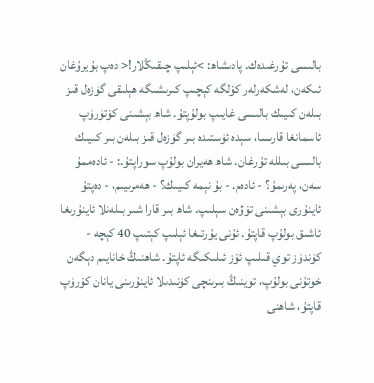بالىسى تۇرغىدەك. پادىشاھ: >ئېلىپ چىقىڭلار!< دەپ بۇيرۇغان ئىكەن، لەشكەرلەر كۆلگە كېچىپ كىرىشىگە ھېلىقى گۈزەل قىز بىلەن كىيىك بالىسى غايىپ بولۇپتۇ. شاھ بېشىنى كۆتۈرۈپ ئاسمانغا قارىسا، سېدە ئۈستىدە بىر گۈزەل قىز بىلەن بىر كىيىك بالىسى بىللە تۇرغان. شاھ ھەيران بولۇپ سوراپتۇ.: - ئادەممۇ سەن، پەرىمۇ؟ - ئادەم. - بۇ نېمە كىيىك؟ - ھەمرىيىم، - دەپتۇ ئاينۇرى بېشىنى تۆۋەن سېلىپ. شاھ بىر قارا شىر بىلەنلا ئاينۇرىغا ئاشىق بولۇپ قاپتۇ. ئۇنى يۇرتىغا ئېلىپ كېتىپ 40 كېچە - كۈندۈز توي قىلىپ ئۆز ئىلىكىگە ئاپتۇ. شاھنىڭ خانايىم دېگەن خوتۇنى بولۇپ، توينىڭ بىرىنچى كۈنىدىلا ئاينۇرىنى يانان كۆرۈپ قاپتۇ، شاھنى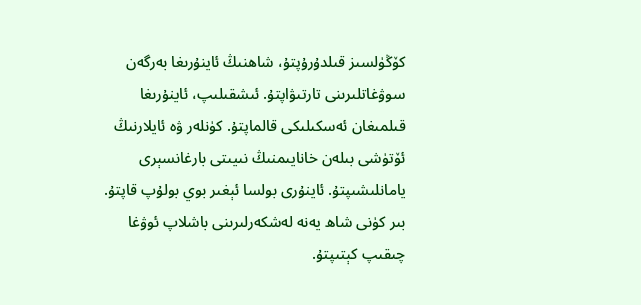كۆڭۈلسىز قىلدۇرۇپتۇ، شاھنىڭ ئاينۇرىغا بەرگەن سوۋغاتلىرىنى تارتىۋاپتۇ. ئىشقىلىپ، ئاينۇرىغا قىلمىغان ئەسكىلىكى قالماپتۇ. كۈنلەر ۋە ئايلارنىڭ ئۆتۈشى بىلەن خانايىمنىڭ نىيىتى بارغانسېرى يامانلىشىپتۇ. ئاينۇرى بولسا ئېغىر بوي بولۇپ قاپتۇ. بىر كۈنى شاھ يەنە لەشكەرلىرىنى باشلاپ ئوۋغا چىقىپ كېتىپتۇ.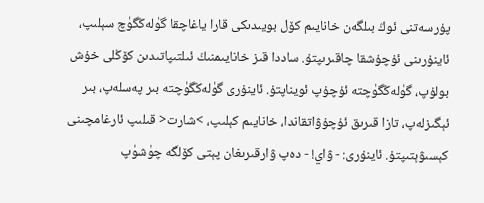پۇرسەتنى ئوڭ بىلگەن خانايىم كۆل بويىدىكى قارا ياغاچقا گۈلەڭگۈچ سېلىپ، ئاينۇرىنى ئۇچۇشقا چاقىرىپتۇ. ساددا قىز خانايىمنىڭ ئىلتىپاتىدىن كۆڭلى خۇش بولۇپ، گۈلەڭگۈچتە ئۇچۇپ ئويناپتۇ. ئاينۇرى گۈلەڭگۈچتە بىر پەسلەپ، بىر ئېگىزلەپ، تازا قىرىق ئۇچۇۋاتقاندا، خانايىم كېلىپ، >شارت< قىلىپ ئارغامچىنى كېسىۋېتىپتۇ. ئاينۇرى: - ۋاي! - دەپ ۋارقىرىغان پېتى كۆلگە چۈشۈپ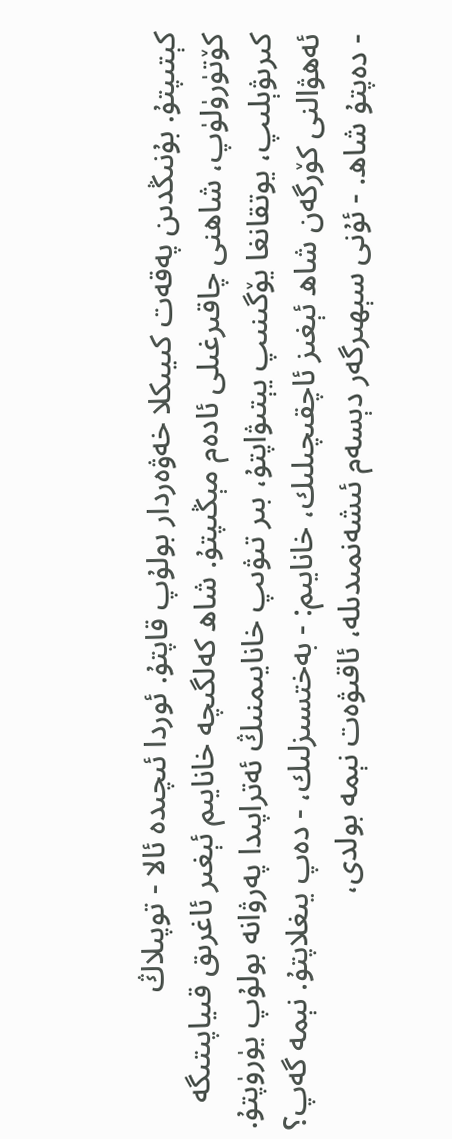كېتىپتۇ. بۇنىڭدىن پەقەت كىيىكلا خەۋەردار بولۇپ قاپتۇ. ئوردا ئىچىدە ئالا - توپىلاڭ كۆتۈرۈلۈپ، شاھنى چاقىرغىلى ئادەم مېڭىپتۇ. شاھ كەلگىچە خانايىم ئېغىر ئاغرىق قىياپىتىگە كىرىۋېلىپ، يوتقانغا يۆگىنىپ يېتىۋاپتۇ، بىر تىۋىپ خانايىمنىڭ ئەتراپىدا پەرۋانە بولۇپ يۈرۈپتۇ. ئەھۋالنى كۆرگەن شاھ ئېغىز ئاچقىچىلىك، خانايىم: - بەختسىزلىك، - دەپ يىغلاپتۇ. نېمە گەپ؟ - دەپتۇ شاھ. - ئۇنى سېھىرگەر دېسەم ئىشەنمىدىلە، ئاقىۋەت نېمە بولدى،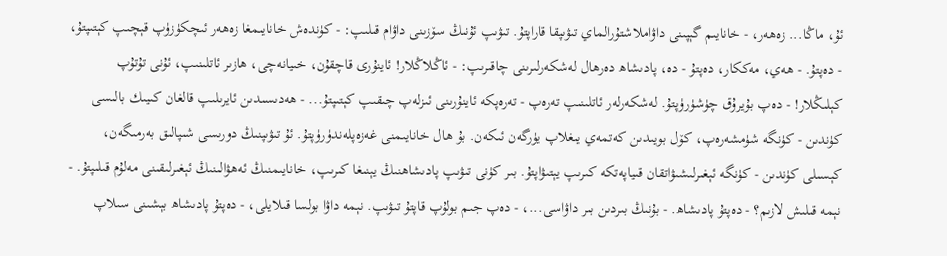ئۇ، ماڭا... زەھەر، - خانايىم گېپىنى داۋاملاشتۇرالماي تىۋىپقا قاراپتۇ. تىۋىپ ئۇنىڭ سۆزىنى داۋام قىلىپ: - كۈندەش خانايىمغا زەھەر ئىچكۈزۈپ قېچىپ كېتىپتۇ، - دەپتۇ. - ھەي، مەككار، دەپتۇ - دە، پادىشاھ دەرھال لەشكەرلىرىنى چاقىرىپ: - ئاڭلاڭلار! ئاينۇرى قاچقۇن، خىيانەچى، ھازىر ئاتلىنىپ، ئۇنى تۇتۇپ كېلىڭلار! - دەپ بۇيرۇق چۈشۈرۈپتۇ. لەشكەرلەر ئاتلىنىپ تەرەپ - تەرەپكە ئاينۇرىنى ئىزلەپ چىقىپ كېتىپتۇ... - ھەدىسىدىن ئايرىلىپ قالغان كىيىك بالىسى كۈندىن - كۈنگە شۈمشەرەپ، كۆل بويىدىن كەتمەي يىغلاپ يۈرگەن ئىكەن. بۇ ھال خانايىمنى غەزەپلەندۈرۈپتۇ. ئۇ تىۋىپنىڭ دورىسى شىپالىق بەرمىگەن، كېسىلى كۈندىن - كۈنگە ئېغىرلىشىۋاتقان قىياپەتكە كىرىپ يېتىۋاپتۇ. بىر كۈنى تىۋىپ پادىشاھنىڭ يېنىغا كىرىپ، خانايىمنىڭ ئەھۋالىنىڭ ئېغىرلىقىنى مەلۇم قىلىپتۇ. - نېمە قىلىش لازىم؟ - دەپتۇ پادىشاھ. - بۇنىڭ بىردىن بىر داۋاسى...، - دەپ جىم بولۇپ قاپتۇ تىۋىپ. نېمە داۋا بولسا قىلايلى، - دەپتۇ پادىشاھ بېشىنى سىلاپ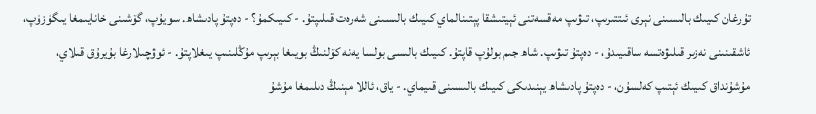تۇرغان كىيىك بالىسىنى نېرى ئىتتىرىپ، تىۋىپ مەقسەتنى ئېيتىشقا پېتىنالماي كىيىك بالىسىنى شەرەت قىلىپتۇ. - كىيىكمۇ؟ - دەپتۇ پادىشاھ. سويۇپ، گۆشىنى خانايىمغا يىگۈزۈپ، ئاشقىنىنى نەزىر قىلىۋەتسە ساقىيىدۇ، - دەپتۇ تىۋىپ. شاھ جىم بولۇپ قاپتۇ. كىيىك بالىسى بولسا يەنە كۆلنىڭ بويىغا بېرىپ مۇڭلىنىپ يىغلاپتۇ. - ئوۋچىلارغا بۇيرۇق قىلاي، مۇشۇنداق كىيىك ئېتىپ كەلسۇن، - دەپتۇ پادىشاھ يېنىدىكى كىيىك بالىسىنى قىيماي. - ياق، ئاللا مېنىڭ دىلىمغا مۇشۇ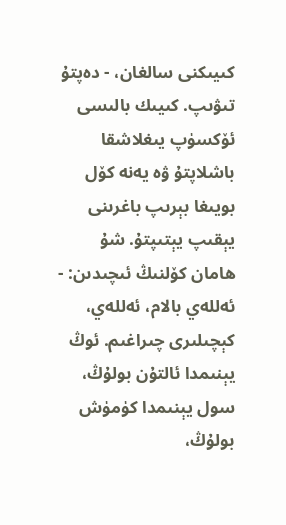كىيىكنى سالغان، - دەپتۇ تىۋىپ. كىيىك بالىسى ئۆكسۈپ يىغلاشقا باشلاپتۇ ۋە يەنە كۆل بويىغا بېرىپ باغرىنى يېقىپ يېتىپتۇ. شۇ ھامان كۆلنىڭ ئىچىدىن: - ئەللەي بالام، ئەللەي، كېچىلىرى چىراغىم. ئوڭ يېنىمدا ئالتۇن بولۇڭ، سول يېنىمدا كۈمۈش بولۇڭ،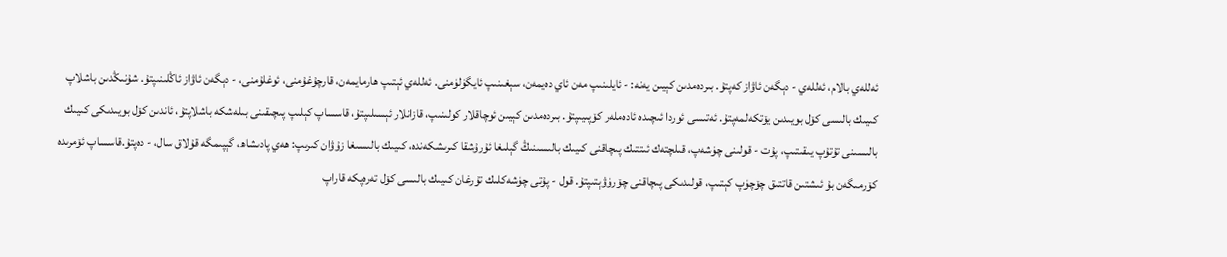ئەللەي بالام، ئەللەي - دېگەن ئاۋاز كەپتۇ. بىردەمدىن كېيىن يەنە: - ئايلىنىپ مەن ئاي دەيمەن، سېغىنىپ ئايگۈلۈمنى. ئەللەي ئېتىپ ھارمايمەن، قارچۇغۇمنى، ئوغلۇمنى، - دېگەن ئاۋاز ئاڭلىنىپتۇ. شۇنىڭدىن باشلاپ كىيىك بالىسى كۆل بويىدىن يۆتكەلمەپتۇ. ئەتىسى ئوردا ئىچىدە ئادەملەر كۆپىيىپتۇ. بىردەمدىن كېيىن ئوچاقلار كولىنىپ، قازانلار ئېسىلىپتۇ، قاسساپ كېلىپ پىچىقىنى بىلەشكە باشلاپتۇ، ئاندىن كۆل بويىدىكى كىيىك بالىسىنى تۇتۇپ يىقىتىپ، پۇت - قولىنى چۈشەپ، قىلچتەك ئىتتىك پىچاقنى كىيىك بالىسىنىڭ گېلىغا ئۇرۇشقا كىرىشكەندە، كىيىك بالىسىغا زۇۋان كىرىپ: ھەي پادىشاھ، گېپىمگە قۇلاق سال، - دەپتۇ.قاسساپ ئۆمرىدە كۆرمىگەن بۇ ئىشتىن قاتتىق چۆچۈپ كېتىپ، قولىدىكى پىچاقنى چۆرۈۋېتىپتۇ. قول - پۇتى چۈشەكلىك تۇرغان كىيىك بالىسى كۆل تەرەپكە قاراپ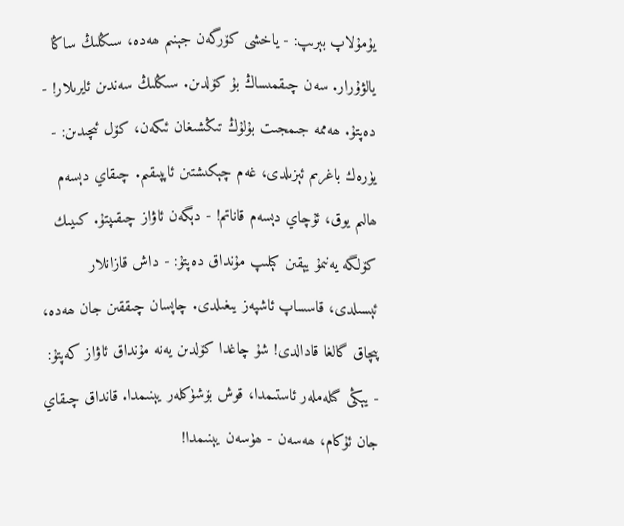يۇمۇلاپ بېرىپ: - ياخشى كۆرگەن جېنىم ھەدە، سىڭلىڭ ساڭا يالۋۇرار. سەن چىقمىساڭ بۇ كۆلدىن. سىڭلىڭ سەندىن ئايرىلار! - دەپتۇ. ھەممە جىمجىت بۇلۇڭ تىڭشىغان ئىكەن، كۆل ئىچىدىن: - يۈرەك باغرىم ئېزىلدى، غەم چېكىشتىن ئاپپىقىم. چىقاي دېسەم ھالىم يوق، ئۇچاي دېسەم قاناتم! - دېگەن ئاۋاز چىقىپتۇ. كىيىك كۆلگە يەنىمۇ يېقىن كېلىپ مۇنداق دەپتۇ: - داش قازانلار ئېسىلدى، قاسساپ ئاشپەز يىغىلدى. چاپسان چىققىن جان ھەدە، پىچاق گالغا قادالدى! شۇ چاغدا كۆلدىن يەنە مۇنداق ئاۋاز كەپتۇ: - يېڭى گىلەملەر ئاستىمدا، قوش بۆشۈكلەر يېنىمدا. قانداق چىقاي جان ئۇكام، ھەسەن - ھۈسەن يېنىمدا!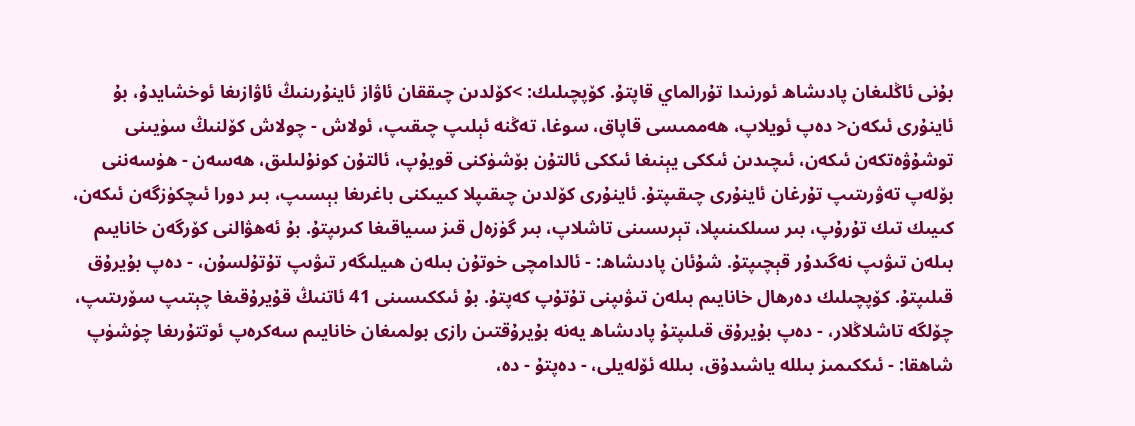بۇنى ئاڭلىغان پادىشاھ ئورنىدا تۇرالماي قاپتۇ. كۆپچىلىك: >كۆلدىن چىققان ئاۋاز ئاينۇرىنىڭ ئاۋازىغا ئوخشايدۇ، بۇ ئاينۇرى ئىكەن< دەپ ئويلاپ، ھەممىسى قاپاق، سوغا، تەڭنە ئېلىپ چىقىپ، ئولاش - چولاش كۆلنىڭ سۈيىنى توشۇۋەتكەن ئىكەن، ئىچىدىن ئىككى يېنىغا ئىككى ئالتۇن بۆشۈكنى قويۇپ، ئالتۇن كونۇلىلىق، ھەسەن - ھۈسەننى بۆلەپ تەۋرىتىپ تۇرغان ئاينۇرى چىقىپتۇ. ئاينۇرى كۆلدىن چىقىپلا كىيىكنى باغرىغا بېسىپ، بىر دورا ئىچكۈزگەن ئىكەن، كىيىك تىك تۇرۇپ، بىر سىلكىنىپلا، تېرىسىنى تاشلاپ، بىر گۈزەل قىز سىياقىغا كىرىپتۇ. بۇ ئەھۋالنى كۆرگەن خانايىم بىلەن تىۋىپ نەگىدۇر قېچىپتۇ. شۇئان پادىشاھ: - ئالدامچى خوتۇن بىلەن ھىيلىگەر تىۋىپ تۇتۇلسۇن، - دەپ بۇيرۇق قىلىپتۇ. كۆپچىلىك دەرھال خانايىم بىلەن تىۋىپنى تۇتۇپ كەپتۇ. بۇ ئىككىسىنى 41 ئاتنىڭ قۇيرۇقىغا چېتىپ سۆرىتىپ، چۆلگە تاشلاڭلار، - دەپ بۇيرۇق قىلىپتۇ پادىشاھ يەنە بۇيرۇقتىن رازى بولمىغان خانايىم سەكرەپ ئوتتۇرىغا چۈشۈپ شاھقا: - ئىككىمىز بىللە ياشىدۇق، بىللە ئۆلەيلى، - دەپتۇ - دە،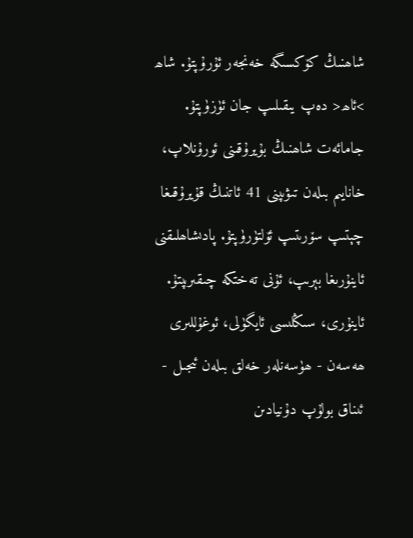شاھنىڭ كۆكسىگە خەنجەر ئۇرۇپتۇ. شاھ >ئاھ< دەپ يىقىلىپ جان ئۈزۈپتۇ. جامائەت شاھنىڭ بۇيرۇقىنى ئورۇنلاپ، خانايىم بىلەن تىۋىپنى 41 ئاتنىڭ قۇيرۇقىغا چېتىپ سۆرىتىپ ئۆلتۈرۈپتۇ. پادىشاھلىقنى ئاينۇرىغا بېرىپ، ئۇنى تەختكە چىقىرىپتۇ. ئاينۇرى، سىڭلىسى ئايگۈلى، ئوغۇللىرى ھەسەن - ھۈسەنلەر خەلق بىلەن ئىجىل - ئىناق بولۇپ دۇنيادىن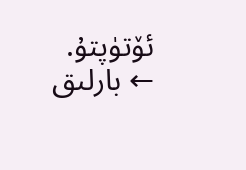ئۆتۈپتۇ.
← بارلىق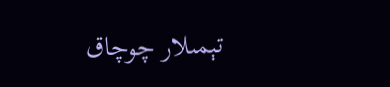تېمىلار چوچاق